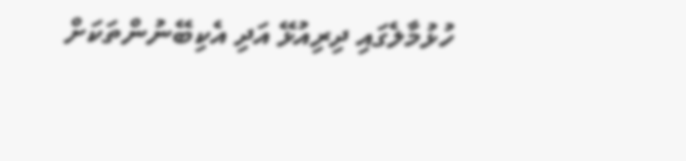ހުޅުމާލެގައި ދިރިއުޅޭ އަދި އެކިބޭނުންތަކަށް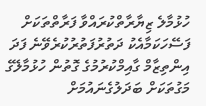ހުޅުމާލެ ޒިޔާރާތްކުރައްވާ ފަރާތްތަކަށް ފަސޭހަކަމާއެކު ދަތުރުފަތުރުކުރެވޭނެ ފަދަ އިންތިޒާމް ގާއިމްކުރުމުގެ ގޮތުން ހުޅުމާލޭގެ މަގުތަކަށް ބަދަލުގެނައުމަށް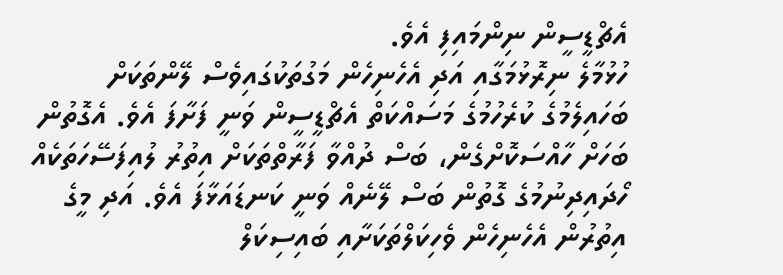އެޗްޑީސީން ނިންމައިފި އެވެ.
ހުޅުމާލެ ނިރޮޅުމަގާއި އަދި އެހެނިހެން މަގުތަކުގައިވެސް ލޭންތަކަށް ބަހައިލެމުގެ ކުރެހުމުގެ މަސައްކަތް އެޗްޑީސީން ވަނީ ފަށާފަ އެވެ. އެގޮތުން ބަހަށް ހާއްސަކޮށްގެން، ބަސް ދުއްވާ ފަރާތްތަކަށް އިތުރު ލުއިފަސޭހަތަކެއް ހޯދައިދިނުމުގެ ގޮތުން ބަސް ލޭނެއް ވަނީ ކަނޑައަޅާފަ އެވެ. އަދި މީގެ އިތުރުން އެހެނިހެން ވެހިކަލްތަކަށާއި ބައިސިކަލް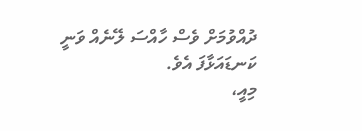ދުއްވުމަށް ވެސް ހާއްސަ ލޭނެއް ވަނީ ކަނޑައަޅާފަ އެވެ.
މިއީ،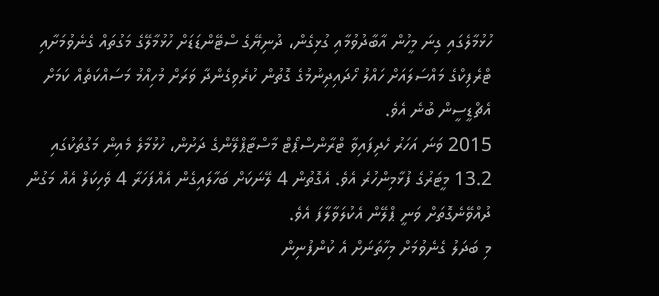ހުޅުމާލެގައި ގިނަ މީހުން އާބާދުވުމާއި ގުޅިގެން، ދުނިޔޭގެ ސްޓޭންޑަޑަށް ހުޅުމާލޭގެ މަގުތައް ގެނެވުމަށާއި ޓްރެފިކްގެ މައްސަލައަށް ހައްލު ހޯދައިދިނުމުގެ ގޮތުން ކުރެވިގެންދާ ވަރަށް މުހިއްމު މަސައްކަތެއް ކަމަށް އެޗްޑީސީން ބުނެ އެވެ.
2015 ވަނަ އަހަރު ހެދިފައިވާ ޓްރާންސްޕޯޓް މާސްޓާޕްލޭންގެ ދަށުން، ހުޅުމާލެ މެއިން މަގުތަކުގައި 13.2 މީޓަރުގެ ފުޅާމިންހުރެ އެވެ. އެގޮތުން 4 ލޭނަކަށް ބަހާލައިގެން އެއްފަހަރާ 4 ވެހިކަލް އެއް މަގުން ދުއްވޭނެގޮތަށް ވަނީ ޕްލޭން އެކުލަވާލާފަ އެވެ.
މި ބަދަލު ގެނެވުމަށް މިހާތަނަށް އެ ކުންފުނިން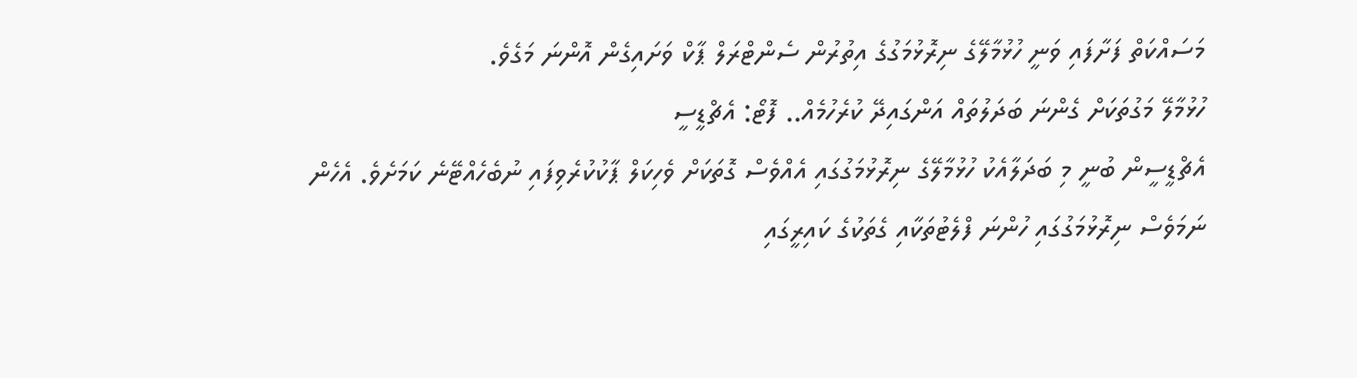މަސައްކަތް ފަށާފައި ވަނީ ހުޅުމާލޭގެ ނިރޮޅުމަގުގެ އިތުރުން ސެންޓްރަލް ޕާކް ވަށައިގެން އޮންނަ މަގެވެ.
ހުޅުމާލޭ މަގުތަކަށް ގެންނަ ބަދަލުތައް އަންގައިދޭ ކުރެހުމެއް.. ފޮޓޯ: އެޗްޑީސީ
އެޗްޑީސީން ބުނީ މި ބަދަލާއެކު ހުޅުމާލޭގެ ނިރޮޅުމަގުގައި އެއްވެސް ގޮތަކަށް ވެހިކަލް ޕާކުކުރެވިފައި ނުބެހެއްޓޭނެ ކަމަށެވެ. އެހެން ނަމަވެސް ނިރޮޅުމަގުގައި ހުންނަ ފްލެޓުތަކާއި ގެތަކުގެ ކައިރީގައި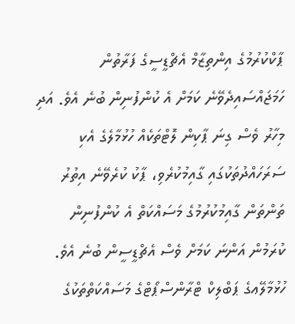ޕާކްކުރުމުގެ އިންތިޒާމް އެޗްޑީސީގެ ފަރާތުން ހަމަޖައްސައިދެވޭނެ ކަމަށް އެ ކުންފުނިން ބުނެ އެވެ. އަދި މިހާރު ވެސް ގިނަ ޕާކިން ލޮޓްތަކެއް ހުޅުމާލެގެ އެކި ސަރަހައްދުތަކުގައި ގާއިމުކުރެވި، ޕާކު ކުރެވޭނެ އިތުރު ތަންތަން ގާއިމުކުރުމުގެ މަސައްކަތް އެ ކުންފުނިން ކުރަމުން އަންނަ ކަމަށް ވެސް އެޗްޑީސީން ބުނެ އެވެ.
ހުޅުމާލޭޢގެ ޕަބްލިކް ޓްރާންސްޕޯޓްގެ މަސައްކަތްތަކުގެ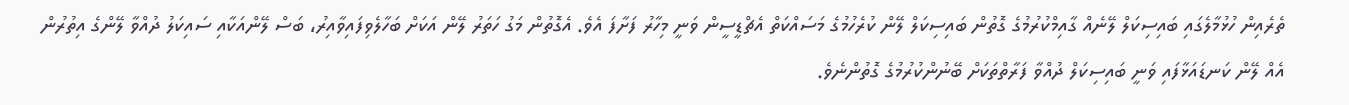ތެރެއިން ހުޅުމާލެގައި ބައިސިކަލް ލޭނެއް ގާއިމްކުރުމުގެ ގޮތުން ބައިސިކަލް ލޭން ކުރެހުމުގެ މަސައްކަތް އެޗްޑީސީން ވަނީ މިހާރު ފަށާފަ އެވެ. އެގޮތުން މަގު ހަތަރު ލޭން އަކަށް ބަހާލެވިފައިވާއިރު، ބަސް ލޭންއަކާއި ސައިކަލު ދުއްވާ ލޭންގެ އިތުރުން އެއް ލޭން ކަނޑައަޅާފައި ވަނީ ބައިސިކަލް ދުއްވާ ފަރާތްތަކަށް ބޭނުންކުރުމުގެ ގޮތުންނެވެ.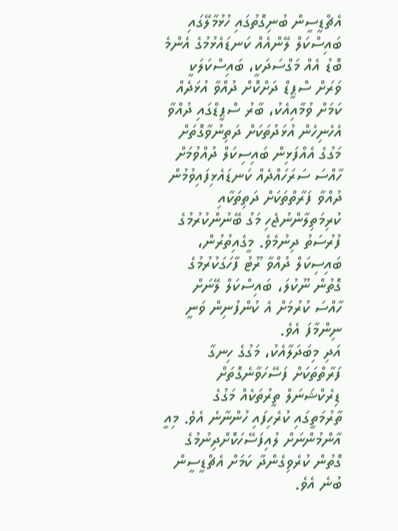އެޗްޑީސީން ބުނިގޮތުގައި ހުޅުމާލޭގައި ބައިސްކަލް ލޭންއެއް ކަނޑައެޅުމުގެ އެންމެ ބޮޑު އެއް މަގްސަދަކީ، ބައިސްކަލަކީ ވަރަށް ސްޕީޑް ދަށްކޮށް ދުއްވާ އުޅަދެއް ކަމަށް ވުމާއިއެކު، ބާރު ސްޕީޑްގައި ދުއްވާ އެހެނިހެން އުޅަދުތަކަށް ދަތިނުވާގޮތަށް މަގުގެ އެއްފަޅިން ބައިސިކަލް ދުއްވުމަށް ހާއްސަ ސަރަހައްދެއް ކަނޑައެޅިފައިވުމުން ދުއްވާ ފަރާތްތަކަށް ދަތިތަކާއި ކުރިމަތިލާންނުޖެހި މަގު ބޭނުންކުރުމުގެ ފުރުސަތު ދިނުމެވެ. މީގެއިތުރުން، ބައިސިކަލް ދުއްވާ ރޫޓު ފާހަގަކުރުމުގެ ގޮތުން ނޫކުލަ، ބައިސްކަލް ލޭނަށް ހާއްސަ ކުރުމަށް އެ ކުންފުނިން ވަނީ ނިންމާފަ އެވެ.
އަދި މިބަދަލާއެކު، މަގުގެ ހިނގާ ފަރާތްތަކަށް ފަސޭހަވާނެގޮތަށް ޑިރެކްޝަނަލް ތީރުތަކެއް މަގުގެ ތާރުމަތީގައި ކުރެހިފައި ހުންނާނެ އެވެ. މިއީ އާންމުންނަށް ލުއިފަސޭހަކޮށްދިނުމުގެ ގޮތުން ކުރެވިގެންދާ ކަމަށް އެޗްޑީސީން ބުނެ އެވެ.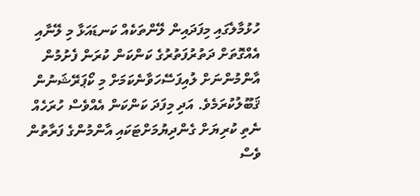ހުޅުމާލެގައި މިފަދައިން ލޭންތަކެއް ކަނޑައަޅާ މި ލޭނާއި އެއްގޮތަށް ދަތުރުފަތުރުގެ ކަންކަން ކުރަން ފެށުމުން އާންމުންނަށް ލުއިފަސޭހަވާނެކަމަށް މި ކޯޕަރޭޝަނުން ޤަބޫލުކުރަމެވެ. އަދި މިފަދަ ކަންކަން އެއްވެސް ހުރަހެއް ނެތި ކުރިޔަށް ގެންދިޔުމަށްޓަކައި އާންމުންގެ ފަރާތުން ވެސް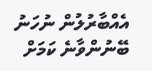އެއްބާރުލުން ނުހަނު ބޭނުންވާނެ ކަމަށް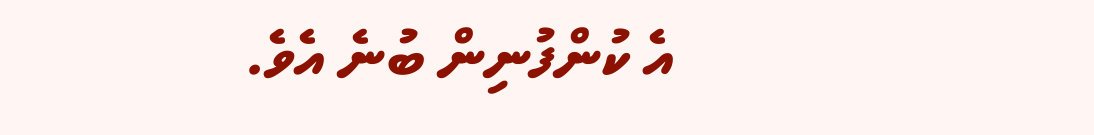އެ ކުންފުނިން ބުނެ އެވެ.